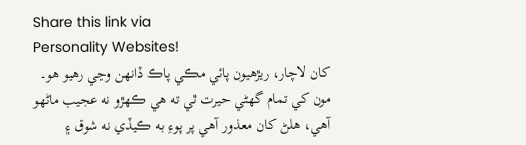Share this link via
Personality Websites!
کان لاچار، ريڙهيون پائي مڪي پاڪ ڏانهن وڃي رهيو هو۔ مون کي تمام گهڻي حيرت ٿي ته هي ڪهڙو نه عجيب ماڻهو آهي، هلڻ کان معذور آهي پر پوءِ به ڪيڏي نه شوق ۽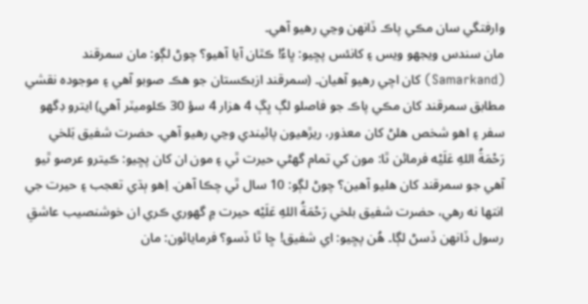وارفتگي سان مڪي پاڪ ڏانهن وڃي رهيو آهي۔
مان سندس ويجهو ويس ۽ کانئس پڇيو: ڀاءُ! ڪٿان آيا آهيو؟ چوڻ لڳو: مان سمرقند (Samarkand) کان اچي رهيو آهيان۔ (سمرقند ازبڪستان جو هڪ صوبو آهي ۽ موجوده نقشي مطابق سمرقند کان مڪي پاڪ جو فاصلو لڳ ڀڳ 4 هزار 4 سؤ 30 ڪلوميٽر آهي) ايترو ڊگهو سفر ۽ اهو شخص هلڻ کان معذور، ريڙهيون پائيندي وڃي رهيو آهي. حضرت شفيق بَلخي رَحْمَةُ اللهِ عَلَيْه فرمائن ٿا: مون کي تمام گهڻي حيرت ٿي ۽ مون ان کان پڇيو: ڪيترو عرصو ٿيو آهي جو سمرقند کان هليو آهين؟ چوڻ لڳو: 10 سال ٿي چڪا آهن. اِهو ٻڌي تعجب ۽ حيرت جي انتها نه رهي، حضرت شفيق بلخي رَحْمَةُ اللهِ عَلَيْه حيرت ۾ گهوري ڪري ان خوشنصيب عاشقِ رسول ڏانهن ڏسڻ لڳا۔ هُن پڇيو: اي شفيق! ڇا ٿا ڏسو؟ فرمايائون: مان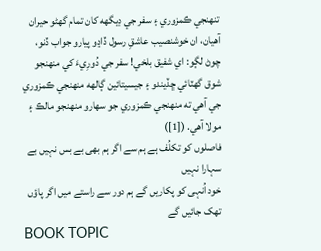تنهنجي ڪمزوري ۽ سفر جي ڊيگهه کان تمام گهڻو حيران آهيان، ان خوشنصيب عاشقِ رسول ڏاڍو پيارو جواب ڏنو، چوڻ لڳو: اي شفيق بلخي! سفر جي دُورِيءَ کي منهنجو شوق گهٽائي ڇڏيندو ۽ جيسيتائين ڳالهه منهنجي ڪمزوري جي آهي ته منهنجي ڪمزوري جو سهارو منهنجو مالڪ ۽ مولا آهي. ([1])
فاصلوں کو تکلُف ہے ہم سے اگر ہم بھی بے بس نہیں بے سہارا نہیں
خود اُنہی کو پکاریں گے ہم دور سے راستے میں اگر پاؤں تھک جائیں گے
BOOK TOPIC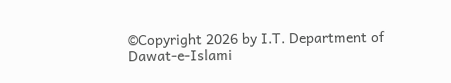©Copyright 2026 by I.T. Department of Dawat-e-Islami